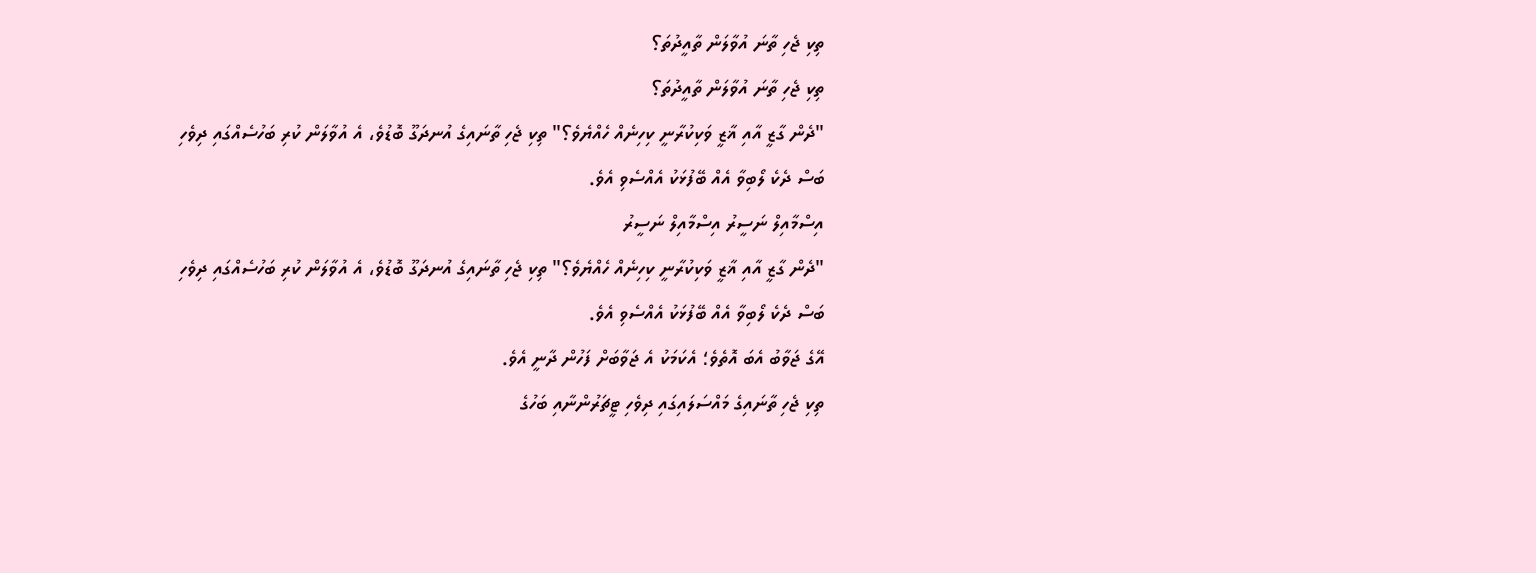ތިކި ޖެހި ތާނަ އުވާލަން ތާއީދުތަ؟
ތިކި ޖެހި ތާނަ އުވާލަން ތާއީދުތަ؟
"ދެން ގާޒީ އާއި ޣާޒީ ވަކިކުރާނީ ކިހިނެއް ހެއްޔެވެ؟" ތިކި ޖެހި ތާނައިގެ އުނދަގޫ ބޮޑުވެ، އެ އުވާލަން ކުރި ބަހުސެއްގައި ދިވެހި ބަސް ދެކެ ލޯބިވާ އެއް ބޭފުޅަކު އެއްސެވި އެވެ.
އިސްމާއިލް ނަސީރު އިސްމާއިލް ނަސީރު
"ދެން ގާޒީ އާއި ޣާޒީ ވަކިކުރާނީ ކިހިނެއް ހެއްޔެވެ؟" ތިކި ޖެހި ތާނައިގެ އުނދަގޫ ބޮޑުވެ، އެ އުވާލަން ކުރި ބަހުސެއްގައި ދިވެހި ބަސް ދެކެ ލޯބިވާ އެއް ބޭފުޅަކު އެއްސެވި އެވެ.
އޭގެ ޖަވާބު އެބަ އޮތެވެ؛ އެކަމަކު އެ ޖަވާބަށް ފަހުން ދާނީ އެވެ.
ތިކި ޖެހި ތާނައިގެ މައްސަލައިގައި ދިވެހި ޓީޗަރުންނާއި ބަހުގެ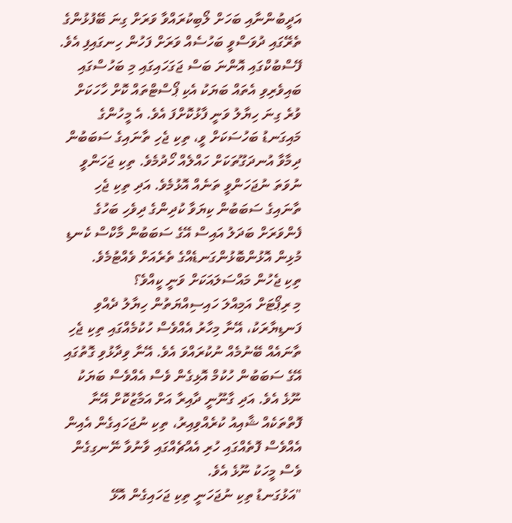އަދީބުންނާއި ބަހަށް ލޯބިކުރައްވާ ވަރަށް ގިނަ ބޭފުޅުންގެ ތެރޭގައި ދުވަސްވީ ބަހުސެއް ވަރަށް ފަހުން ހިނގައިފި އެވެ. ފޭސްބުކްގައި އޮންނަ ބަސް ޖަގަހައިގައި މި ބަހުސްގައި ބައިވެރިވި އެތައް ބަޔަކު އެކި ޕޯސްޓްތައް ކޮށް ހާހަކަށް ވުރެ ގިނަ ހިޔާލު ވަނީ ފާޅުކޮށްފަ އެވެ. އެ މީހުންގެ މައިގަނޑު ބަހުސަކަށް ވީ، ތިކި ޖެހި ތާނައިގެ ސަބަބުން ދިމާވާ އުނދަގޫތަކަށް ހައްލެއް ހޯދުމެވެ. ތިކި ޖަހަންވީ ނުވަތަ ނުޖަހަންވީ ތަނެއް އޮޅުމެވެ. އަދި ތިކި ޖެހި ތާނައިގެ ސަބަބުން ކިޔަވާ ކުދިންގެ ދިވެހި ބަހުގެ ފެންވަރަށް ބަދަލު އައިސް އޭގެ ސަބަބުން މާކްސް ކެނޑި މުޅިން އޮޅުންބޮޅުންގަނޑެއްގެ ތެރެއަށް ވެއްޓުމެވެ.
ތިކި ޖެހުން މައްސަލައަކަށް ވަނީ ކީއްވެ؟
މި ރިޕޯޓަށް އަމިއްލަ ހައިސިއްޔަތުން ހިޔާލު ދެއްވި ފަނޑިޔާރަކު، އޭނާ މިހާރު އެއްވެސް ހުކުމެއްގައި ތިކި ޖެހި ތާނައެއް ބޭނުމެއް ނުކުރައްވަ އެވެ. އޭނާ ވިދާޅުވި ގޮތުގައި އޭގެ ސަބަބުން ހުކުމް އޮޅިގެން ވެސް އެއްވެސް ބަޔަކު ނޫޅެ އެވެ. އަދި ގާނޫނީ ދާއިރާ އަށް އަމާޒުކޮށް އޭނާ ފޮތްތަކެއް ޝާއިއު ކުރެއްވިއިރު، ތިކި ނުޖަހައިގެން އެއިން އެއްވެސް ފޮތެއްގައި ހުރި އެއްޗެއްގައި ވާނުވާ ނޭނގިގެން ވެސް މީހަކު ނޫޅެ އެވެ.
"އަޅުގަނޑު ތިކި ނުޖަހަނީ ތިކި ޖަހައިގެން އޮޅޭ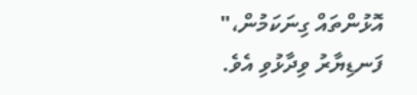އޮޅުންތައް ގިނަކަމުން،" ފަނޑިޔާރު ވިދާޅުވި އެވެ.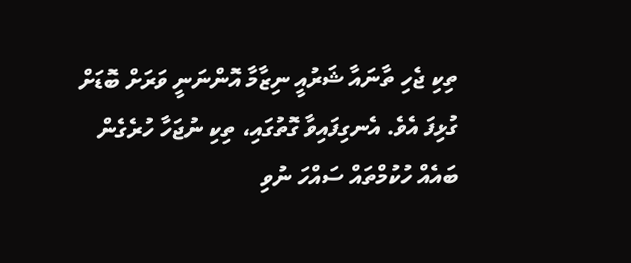ތިކި ޖެހި ތާނައާ ޝަރުއީ ނިޒާމާ އޮންނަނީ ވަރަށް ބޮޑަށް ގުޅިފަ އެވެ. އެނގިފައިވާ ގޮތުގައި، ތިކި ނުޖަހާ ހުރެގެން ބައެއް ހުކުމްތައް ސައްހަ ނުވި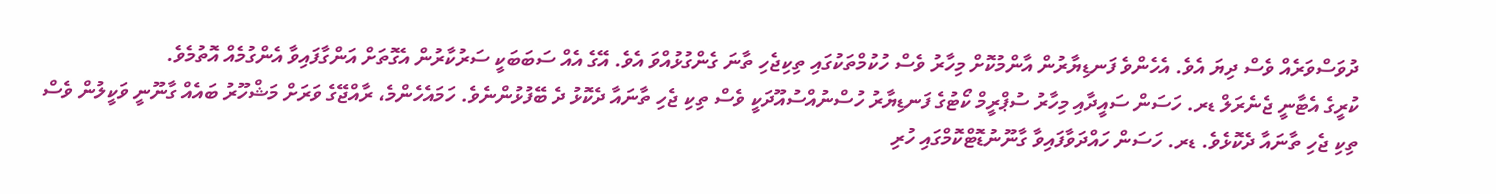ދުވަސްވަރެއް ވެސް ދިޔަ އެވެ. އެހެންވެ ފަނޑިޔާރުން އާންމުކޮށް މިހާރު ވެސް ހުކުމްތަކުގައި ތިކިޖެހި ތާނަ ގެންގުޅުއްވަ އެވެ. އޭގެ އެއް ސަބަބަކީ ސަރުކާރުން އެގޮތަށް އަންގާފައިވާ އެންގުމެއް އޮތުމެވެ.
ކުރީގެ އެޓާނީ ޖެނެރަލް ޑރ. ހަސަން ސައީދާއި މިހާރު ސުޕްރީމް ކޯޓުގެ ފަނޑިޔާރު ހުސްނުއްސުއޫދަކީ ވެސް ތިކި ޖެހި ތާނައާ ދެކޮޅު ދެ ބޭފުޅުންނެވެ. ހަމައެހެންމެ، ރާއްޖޭގެ ވަރަށް މަޝްހޫރު ބައެއް ގާނޫނީ ވަކީލުން ވެސް ތިކި ޖެހި ތާނައާ ދެކޮޅެވެ. ޑރ. ހަސަން ހައްދަވާފައިވާ ގާނޫނުޑޮޓްކޮމްގައި ހުރި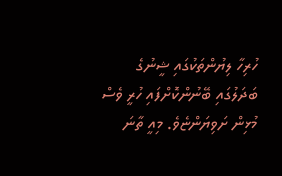ހުރިހާ ލިޔުންތަކުގައި ޝީނުގެ ބަދަލުގައި ބޭނުންކޮށްފައި ހުރީ ވެސް މުޅިން ށަވިޔަންޏެވެ. މިއީ ތާނަ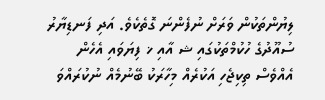ލިޔުންތަކުން ވަރަށް ނުފެންނަ ގޮތެކެވެ. އަދި ފަނޑިޔާރު ސުއޫދުގެ ހުކުމްތަކުގައި ޝ އާއި ޚ ފިޔަވައި އެހެން އެއްވެސް ތިކިޖެހި އަކުރެއް މިހާރަކު ބޭނުމެއް ނުކުރައްވަ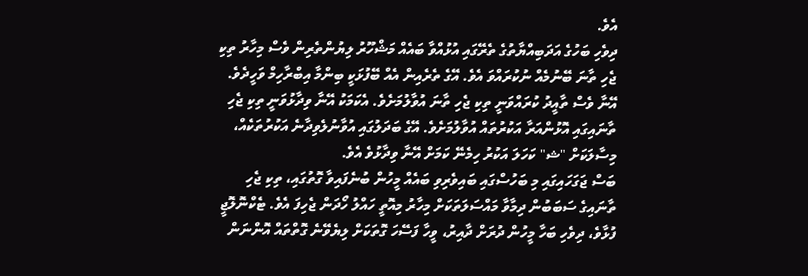އެވެ.
ދިވެހި ބަހުގެ އަދަބިއްޔާތުގެ ތެރޭގައި އުޅުއްވާ ބައެއް މަޝްހޫރު ލިޔުންތެރިން ވެސް މިހާރު ތިކި ޖެހި ތާނަ ބޭނުމެއް ނުކުރައްވަ އެވެ. އޭގެ ތެރެއިން އެއް ބޭފުޅަކީ ބިންމާ އިބްރާހިމް ވަހީދެވެ. އޭނާ ވެސް ތާއީދު ކުރައްވަނީ ތިކި ޖެހި ތާނަ އުވާލުމަށެވެ. އެކަމަކު އޭނާ ވިދާޅުވަނީ ތިކި ޖެހި ތާނައިގައި އޮޅުންއަރާ އަކުރުތައް އުވާލުމަށެވެ. އޭގެ ބަދަލުގައި އުވާނުލެވިދާނެ އަކުރުތަކެއް، މިސާލަކަށް "ޝ" ކަހަލަ އަކުރު ހިމެނޭ ކަމަށް އޭނާ ވިދާޅުވެ އެވެ.
ބަސް ޖަގަހައިގައި މި ބަހުސްގައި ބައިވެރިވި ބައެއް މީހުން ބުނެފައިވާ ގޮތުގައި، ތިކި ޖެހި ތާނައިގެ ސަބަބުން ދިމާވާ މައްސަލަތަކަށް މިހާރު މިއޮތީ ހައްލު ހޯދަން ޖެހިފަ އެވެ. ޓެކްނޮލޮޖީ ފުޅާވެ، ދިވެހި ބަހާ މީހުން ދުރަށް ދާއިރު، ވީހާ ފަސޭހަ ގޮތަކަށް ލިޔެވޭނެ ގޮތްތައް އޮންނަން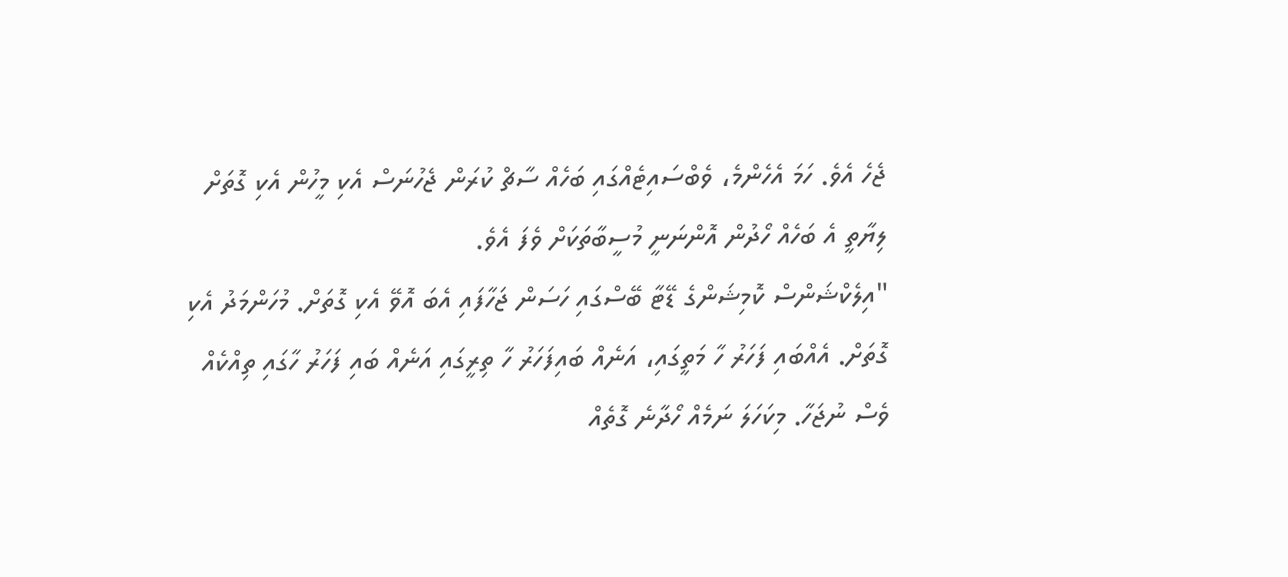ޖެހެ އެވެ. ހަމަ އެހެންމެ، ވެބްސައިޓެއްގައި ބަހެއް ސާޗް ކުރަން ޖެހުނަސް އެކި މީހުން އެކި ގޮތަށް ލިޔާތީ އެ ބަހެއް ހޯދުން އޮންނަނީ މުސީބާތަކަށް ވެފަ އެވެ.
"އިލެކްޝަންސް ކޮމިޝަންގެ ޑޭޓާ ބޭސްގައި ހަސަން ޖަހާފައި އެބަ އޮވޭ އެކި ގޮތަށް. މުހަންމަދު އެކި ގޮތަށް. އެއްބައި ފަހަރު ހާ މަތީގައި، އަނެއް ބައިފަހަރު ހާ ތިރީގައި އަނެއް ބައި ފަހަރު ހާގައި ތިއްކެއް ވެސް ނުޖަހާ. މިކަހަލަ ނަމެއް ހޯދާނެ ގޮތެއް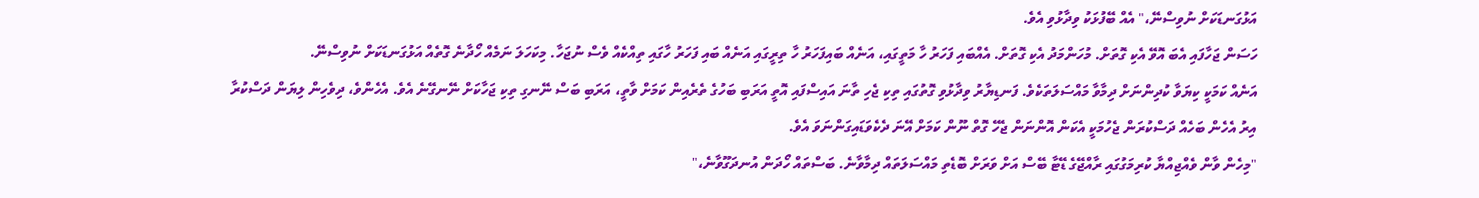އަޅުގަނޑަކަށް ނުވިސްނޭ،" އެއް ބޭފުޅަކު ވިދާޅުވި އެވެ.
ހަސަން ޖަހާފައި އެބަ އޮވޭ އެކި ގޮތަށް. މުހަންމަދު އެކި ގޮތަށް. އެއްބައި ފަހަރު ހާ މަތީގައި، އަނެއް ބައިފަހަރު ހާ ތިރީގައި އަނެއް ބައި ފަހަރު ހާގައި ތިއްކެއް ވެސް ނުޖަހާ. މިކަހަލަ ނަމެއް ހޯދާނެ ގޮތެއް އަޅުގަނޑަކަށް ނުވިސްނޭ.
އަނެއް ކަމަކީ ކިޔަވާ ކުދިންނަށް ދިމާވާ މައްސަލަތަކެވެ. ފަނޑިޔާރު ވިދާޅުވި ގޮތުގައި ތިކި ޖެހި ތާނަ އައިސްފައި އޮތީ އަރަބި ބަހުގެ ތެރެއިން ކަމަށް ވާތީ، އަރަބި ބަސް ނޭނގި ތިކި ޖަހާކަށް ނޭނގޭނެ އެވެ. އެހެންވެ، ދިވެހިން ލިޔަން ދަސްކުރާ އިރު އެހެން ބަހެއް ދަސްކުރަން ޖެހުމަކީ އެކަން އޮންނަން ޖެހޭ ގޮތް ނޫން ކަމަށް އޭނަ ދެކެވަޑައިގަންނަވަ އެވެ.
"މިހެން ވާން ވެއްޖިއްޔާ ކުރިމަގުގައި ރާއްޖޭގެ ޑޭޓާ ބޭސް އަށް ވަރަށް ބޮޑެތި މައްސަލަތައް ދިމާވާނެ. ބަސްތައް ހޯދަން އުނދަގޫވާނެ،"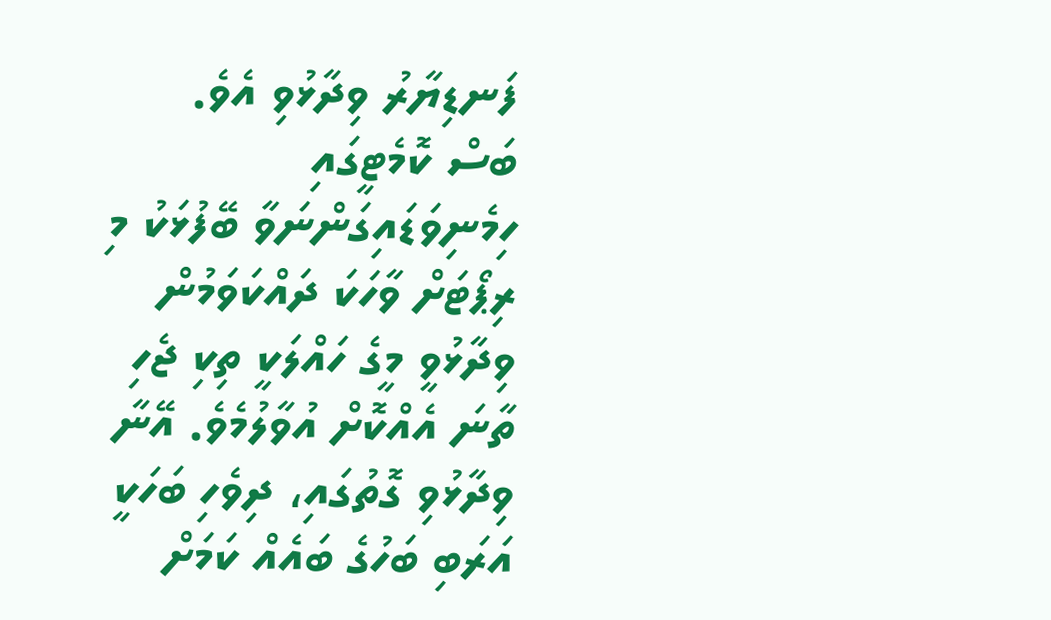ފަނޑިޔާރު ވިދާޅުވި އެވެ.
ބަސް ކޮމެޓީގައި ހިމެނިވަޑައިގަންނަވާ ބޭފުޅަކު މި ރިޕޯޓަށް ވާހަކަ ދައްކަވަމުން ވިދާޅުވީ މީގެ ހައްލަކީ ތިކި ޖެހި ތާނަ އެއްކޮށް އުވާލުމެވެ. އޭނާ ވިދާޅުވި ގޮތުގައި، ދިވެހި ބަހަކީ އަރަބި ބަހުގެ ބައެއް ކަމަށް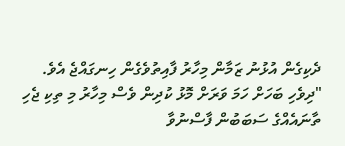ދެކިގެން އުޅުނު ޒަމާން މިހާރު ފާއިތުވެގެން ހިނގައްޖެ އެވެ.
"ދިވެހި ބަހަށް ހަމަ ވަރަށް މޮޅު ކުދިން ވެސް މިހާރު މި ތިކި ޖެހި ތާނައެއްގެ ސަބަބުން ފާސްނުވާ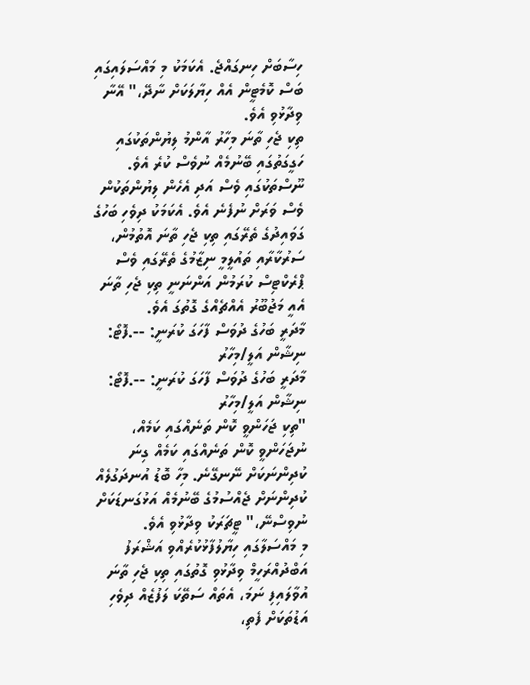ހިސާބަށް ހިނގައްޖެ. އެކަމަކު މި މައްސަލައިގައި ބަސް ކޮމެޓީން އެއް ހިޔާލަކަށް ނާދޭ،" އޭނާ ވިދާޅުވި އެވެ.
ތިކި ޖެހި ތާނަ މިހާރު އާންމު ލިޔުންތަކުގައި ހަގީގަތުގައި ބޭނުމެއް ނުވެސް ކުރެ އެވެ. ނޫސްތަކުގައި ވެސް އަދި އެހެން ލިޔުންތަކުން ވެސް ވަރަށް ނުފެނެ އެވެ. އެކަމަކު ދިވެހި ބަހުގެ ގަވައިދުގެ ތެރޭގައި ތިކި ޖެހި ތާނަ އޮތުމުން، ސަރުކާރާއި ތައުލީމީ ނިޒާމުގެ ތެރޭގައި ވެސް ޕްރެކްޓިސް ކުރަމުން އަންނަނީ ތިކި ޖެހި ތާނަ އެއީ މަޖުބޫރު އެއްޗެއްގެ ގޮތުގަ އެވެ.
މާދަރީ ބަހުގެ ދުވަސް ފާހަގަ ކުރަނީ: --.ފޮޓޯ: ނިޝާން އަލީ/މިހާރު
މާދަރީ ބަހުގެ ދުވަސް ފާހަގަ ކުރަނީ: --.ފޮޓޯ: ނިޝާން އަލީ/މިހާރު
"ތިކި ޖަހަންވީ ކޮން ތަނެއްގައި ކަމެއް، ނުޖަހަންވީ ކޮން ތަނެއްގައި ކަމެއް ގިނަ ކުދިންނަކަށް ނޭނގޭނެ. މިހާ ބޮޑު އުނދަގުލެއް ކުދިންނަށް ޖެއްސުމުގެ ބޭނުމެއް އަޅުގަނޑަކަށް ނުވިސްނޭ،" ޓީޗަރަކު ވިދާޅުވި އެވެ.
މި މައްސަލާގައި ހިޔާލުފާޅުކުރެއްވި އަޝްރަފު އަބްދުއްރަހީމް ވިދާޅުވި ގޮތުގައި ތިކި ޖެހި ތާނަ އުވާލައިފި ނަމަ، އެތައް ސަތޭކަ ލަފުޒެއް ދިވެހި އަޑުތަކަށް ފެތި،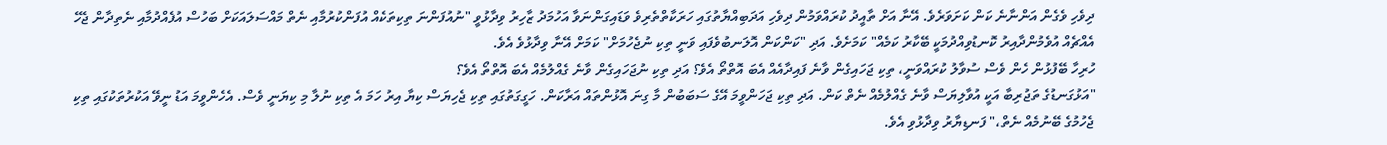ދިވެހި ވެގެން އަންނާނެ ކަން ކަށަވަރެވެ. އޭނާ އަށް ތާއީދު ކުރައްވަމުން ދިވެހި އަދަބިއްޔާތުގައި ހަރަކާތްތެރިވެ ވަޑައިގަންނަވާ އަހުމަދު ޒާހިރު ވިދާޅުވީ "ނުއުފަންނަ ތިކިތަކެއް އުފަންކުރުމާއި ނެތް މައްސަލައަކަށް ބަހުސް އުފެއްދުމާއި ނެތިދާން ޖެހޭ އެއްޗެއް އުވެމުންދާއިރު ކޮނޑުވިއްދުމަކީ ބޭކާރު ކަމެއް" ކަމަށެވެ. އަދި "ކަންކަން އޮލަނބުވެފައި ވަނީ ތިކި ނުޖެހުމަށް" ކަމަށް އޭނާ ވިދާޅުވެ އެވެ.
ހުރިހާ ބޭފުޅުން ހެން ވެސް ސުވާލު ކުރައްވަނީ، ތިކި ޖަހައިގެން ވާނެ ފައިދާއެއް އެބަ އޮތްތޯ އެވެ؟ އަދި ތިކި ނުޖަހައިގެން ވާނެ ގެއްލުމެއް އެބަ އޮތްތޯ އެވެ؟
"އަޅުގަނޑުގެ ތަޖުރިބާ އަކީ އުވާލިޔަސް ވާނެ ގެއްލުމެއް ނެތް ކަން. އަދި ތިކި ޖަހަންވީމަ އޭގެ ސަބަބުން މާ ގިނަ އޮޅުންތައް އަރާކަން. ހަގީގަތުގައި ތިކި ޖެހިޔަސް ކިޔާ އިރު ހަމަ އެ ތިކި ނުލާ މި ކިޔަނީ ވެސް. އެހެންވީމަ އަޑު ނީވޭ އަކުރުތަކުގައި ތިކި ޖެހުމުގެ ބޭނުމެއް ނެތް،" ފަނޑިޔާރު ވިދާޅުވި އެވެ.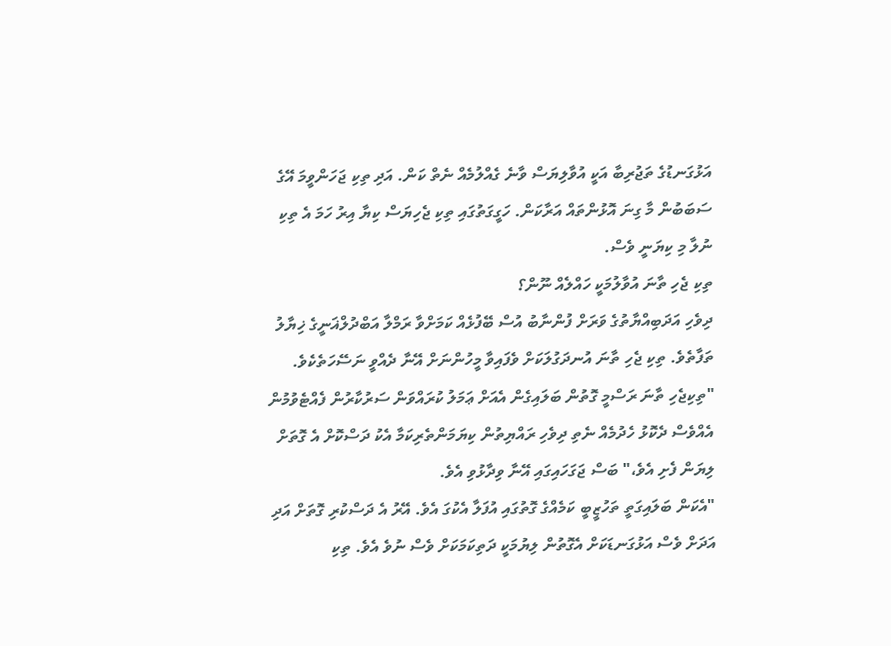އަޅުގަނޑުގެ ތަޖުރިބާ އަކީ އުވާލިޔަސް ވާނެ ގެއްލުމެއް ނެތް ކަން. އަދި ތިކި ޖަހަންވީމަ އޭގެ ސަބަބުން މާ ގިނަ އޮޅުންތައް އަރާކަން. ހަގީގަތުގައި ތިކި ޖެހިޔަސް ކިޔާ އިރު ހަމަ އެ ތިކި ނުލާ މި ކިޔަނީ ވެސް.
ތިކި ޖެހި ތާނަ އުވާލުމަކީ ހައްލެއް ނޫން؟
ދިވެހި އަދަބިއްޔާތުގެ ވަރަށް ފުންނާބު އުސް ބޭފުޅެއް ކަމަށްވާ ރަމްލާ އަބްދުލްޣަނީގެ ޚިޔާލު ތަފާތެވެ. ތިކި ޖެހި ތާނަ އުނދަގުލަކަށް ވެފައިވާ މީހުންނަށް އޭނާ ދެއްވީ ނަސޭހަތެކެވެ.
"ތިކިޖެހި ތާނަ ރަސްމީ ގޮތުން ބަލައިގެން އެއަށް ޢަމަލު ކުރައްވަން ސަރުކާރުން ފެއްޓެވުމުން އެއްވެސް ދެކޮޅު ހެދުމެއް ނެތި ދިވެހި ރައްޔިތުން ކިޔަމަންތެރިކަމާ އެކު ދަސްކޮށް އެ ގޮތަށް ލިޔަން ފެށި އެވެ،" ބަސް ޖަގަހައިގައި އޭނާ ވިދާޅުވި އެވެ.
"އެކަން ބަލައިގަތީ ތަހުޒީބީ ކަމެއްގެ ގޮތުގައި އުފަލާ އެކުގަ އެވެ. އޭރު އެ ދަސްކުރި ގޮތަށް އަދި އަދަށް ވެސް އަޅުގަނޑަކަށް އެގޮތުން ލިޔުމަކީ ދަތިކަމަކަށް ވެސް ނުވެ އެވެ. ތިކި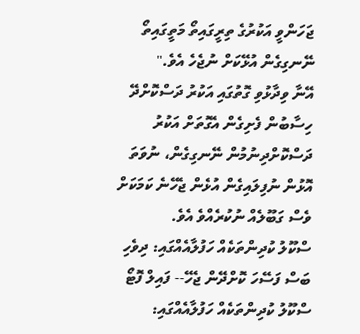ޖަހަންވީ އަކުރުގެ ތިރީގައިތޯ މަތީގައިތޯ ނޭނގިގެން އުޅޭކަށް ނުޖެހެ އެވެ."
އޭނާ ވިދާޅުވި ގޮތުގައި އަކުރު ދަސްކޮށްދޭ ހިސާބުން ފެށިގެން އެގޮތަށް އަކުރު ދަސްކޮށްދިނުމުން ނޭނގިގެން، ނުވަތަ އޮޅުން ނުފިލައިގެން އުޅެން ޖެހޭނެ ކަމަކަށް ވެސް ގަބޫލެއް ނުކުރެއްވެ އެވެ.
ސްކޫލު ކުދިންތަކެއް ހަފުލާއެއްގައި: ދިވެހި ބަސް ފަސޭހަ ކޮށްދޭން ޖެހޭ-- ފައިލް ފޮޓޯ
ސްކޫލު ކުދިންތަކެއް ހަފުލާއެއްގައި: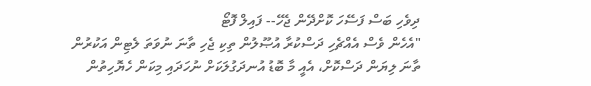ދިވެހި ބަސް ފަސޭހަ ކޮށްދޭން ޖެހޭ-- ފައިލް ފޮޓޯ
"އެހެން ވެސް އެއްޗެހި ދަސްކުރާ އުޞޫލުން ތިކި ޖެހި ތާނަ ނުވަތަ ލެޓިން އަކުރުން ތާނަ ލިޔަން ދަސްކޮށް، އެއީ މާ ބޮޑު އުނދަގުލަކަށް ނުހަދައި މިކަން ހެޔޮހިތުން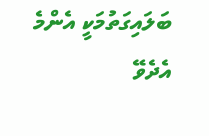ބަލައިގަތުމަކީ އެންމެ އެދެވޭ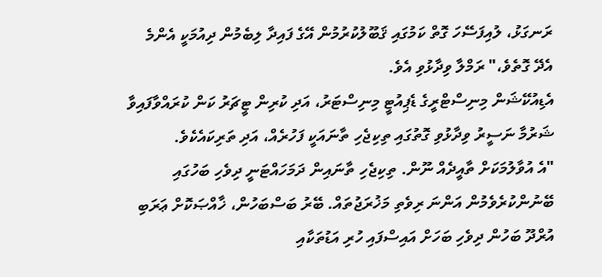ރަނގަޅު، ލުއިފަސޭހަ ގޮތް ކަމުގައި ޤަބޫލުކުރުމުން އޭގެ ފައިދާ ލިބެމުން ދިއުމަކީ އެންމެ އެދޭ ގޮތެވެ،" ރަމްލާ ވިދާޅުވި އެވެ.
އެޑިއުކޭޝަން މިނިސްޓްރީގެ ޑެޕިއުޓީ މިނިސްޓަރު، އަދި ކުރިން ޓީޗަރު ކަން ކުރައްވާފައިވާ ޝަރުމާ ނަސީރު ވިދާޅުވި ގޮތުގައި ތިކިޖެހި ތާނައަކީ ފަހުރެއް، އަދި ތަރިކައެކެވެ.
"އެ އުވާލުމަކަށް ތާއީދެއް ނޫން. ތިކިޖެހި ތާނައިން ދަމަހައްޓަނީ ދިވެހި ބަހުގައި ބޭނުންކުރެވެމުން އަންނަ ރިވެތި މަޚުރަޖުތައް. ބޭރު ބަސްބަހުން، ޚާއްޞަކޮށް ޢަރަބި އުރްދޫ ބަހުން ދިވެހި ބަހަށް އައިސްފައި ހުރި އަޑުތަކާއި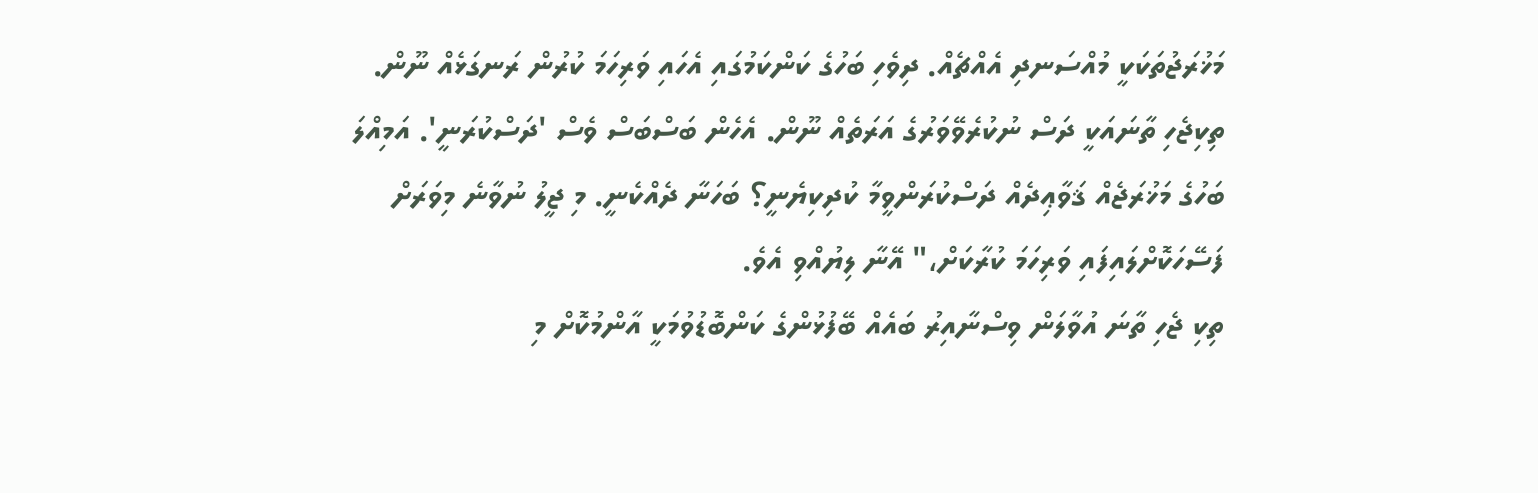މަޚުރަޖުތަކަކީ މުއްސަނދި އެއްޗެއް. ދިވެހި ބަހުގެ ކަންކަމުގައި އެހައި ވަރިހަމަ ކުރުން ރަނގަޅެއް ނޫން. ތިކިޖެހި ތާނައަކީ ދަސް ނުކުރެވޭވަރުގެ އަރަތެއް ނޫން. އެހެން ބަސްބަސް ވެސް 'ދަސްކުރަނީ'. އަމިއްލަ ބަހުގެ މަޚުރަޖެއް ޤަވާޢިދެއް ދަސްކުރަންވީމާ ކުދިކިޔެނީ؟ ބަހަނާ ދެއްކެނީ. މި ޖީލު ނުވާނެ މިވަރަށް ފަސޭހަކޮށްލައިފައި ވަރިހަމަ ކުރާކަށް،" އޭނާ ލިޔުއްވި އެވެ.
ތިކި ޖެހި ތާނަ އުވާލަން ވިސްނާއިރު ބައެއް ބޭފުޅުންގެ ކަންބޮޑުވުމަކީ އާންމުކޮށް މި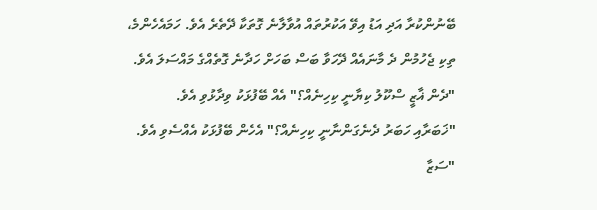ބޭނުންކުރާ އަދި އަޑު އިވޭ އަކުރުތައް އުވާލާނެ ގޮތަކާ ދޭތެރެ އެވެ. ހަމައެހެންމެ، ތިކި ޖެހުމުން ދެ މާނައެއް ދޭހަވާ ބަސް ބަހަށް ހަދާނެ ގޮތެއްގެ މައްސަލަ އެވެ.
"ދެން ޣާޒީ ސްކޫލު ކިޔާނީ ކިހިނެއް؟" އެއް ބޭފުޅަކު ވިދާޅުވި އެވެ.
"ޚަބަރާއި ހަބަރު ދެނެގަންނާނީ ކިހިނެއް؟" އެހެން ބޭފުޅަކު އެއްސެވި އެވެ.
"ސަޒާ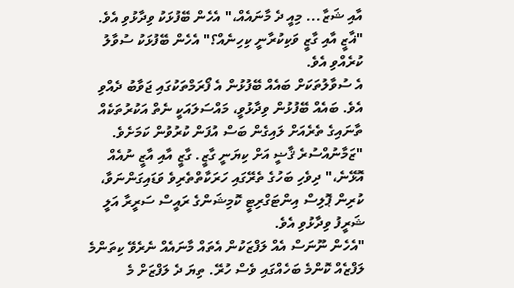އާއި ޝަޒާ... މިއީ ދެ މާނައެއް،" އެހެން ބޭފުޅަކު ވިދާޅުވި އެވެ.
"ޣާޒީ އާއި ގާޒީ ވަކިކުރާނީ ކިހިނެއް؟" އެހެން ބޭފުޅަކު ސުވާލު ކުރެއްވި އެވެ.
އެ ސުވާލުތަކަށް ބައެއް ބޭފުޅުން އެ ފޯރަމްތަކުގައި ޖަވާބު ދެއްވި އެވެ. ބައެއް ބޭފުޅުން ވިދާޅުވީ، މައްސަލައަކީ ނެތް އަކުރުތަކެއް ތާނައިގެ ތެރެއަށް ލައިގެން ބަސް އުފަން ކުރުވުން ކަމަށެވެ.
"ޒަމާނުއްސުރެ ޤާޟީ އަށް ކިޔަނީ ގާޒީ. ގާޒީ އާއި އާޒީ ނުއެއް އޮޅޭނެ،" ދިވެހި ބަހުގެ ތެރޭގައި ހަރަކާތްތެރިވެ ވަޑައިގަންނަވާ، ކުރިން ޕޮލިސް އިންޓަގްރިޓީ ކޮމިޝަންގެ ރައީސް ސަރީރާ އަލީ ޝަރީފު ވިދާޅުވި އެވެ.
"އެހެން ނޫނަސް އެއް ލަފްޒަކުން އެތައް މާނައެއް ނެރެވޭ ކިތަންމެ ލަފްޒެއް ކޮންމެ ބަހެއްގައި ވެސް ހުރޭ. ތިޔަ ދެ ލަފްޒަށް މެ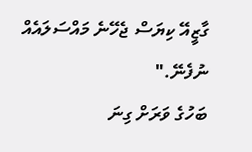ގާޒީއޭ ކިޔަސް ޖެހޭނެ މައްސަލައެއް ނުފެނޭ."
ބަހުގެ ވަރަށް ގިނަ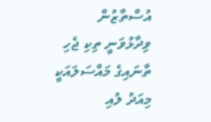އުސްތާޒުން ވިދާޅުވަނީ ތިކި ޖެހި ތާނައިގެ މައްސަލައަކީ މިއަދު ލުއި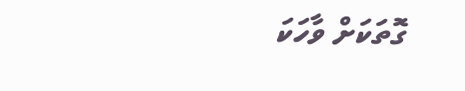ގޮތަކަށް ވާހަކަ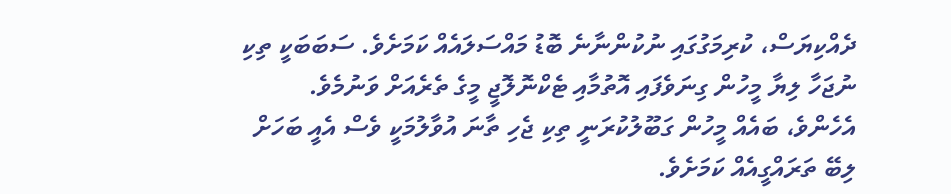ދެއްކިޔަސް، ކުރިމަގުގައި ނުކުންނާނެ ބޮޑު މައްސަލައެއް ކަމަށެވެ. ސަބަބަކީ ތިކި ނުޖަހާ ލިޔާ މީހުން ގިނަވެފައި އޮތުމާއި ޓެކްނޮލޮޖީ މީގެ ތެރެއަށް ވަނުމެވެ. އެހެންވެ، ބައެއް މީހުން ގަބޫލުކުރަނީ ތިކި ޖެހި ތާނަ އުވާލުމަކީ ވެސް އެއީ ބަހަށް ލިބޭ ތަރައްގީއެއް ކަމަށެވެ.